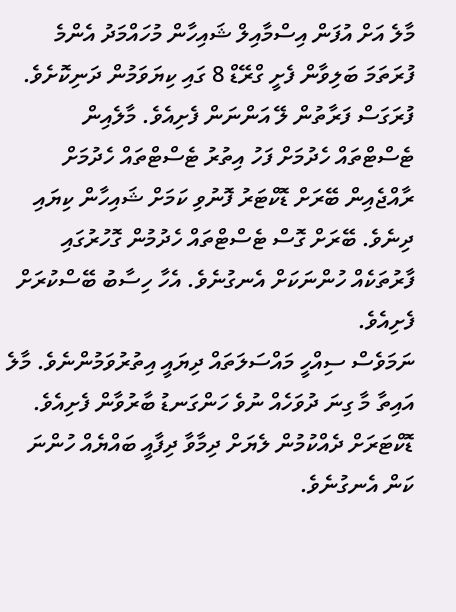މާލެ އަށް އުފަން އިސްމާއިލް ޝައިހާން މުހައްމަދު އެންމެ ފުރަތަމަ ބަލިވާން ފެށީ ގްރޭޑް 8 ގައި ކިޔަވަމުން ދަނިކޮށެވެ. ފުރަގަސް ފަރާތުން ލޭ އަންނަން ފެށިއެވެ. މާލެއިން ޓެސްޓްތައް ހެދުމަށް ފަހު އިތުރު ޓެސްޓްތައް ހެދުމަށް ރާއްޖެއިން ބޭރަށް ޑޮކްޓަރު ފޮނުވި ކަމަށް ޝައިހާން ކިޔައި ދިނެވެ. ބޭރަށް ގޮސް ޓެސްޓްތައް ހެދުމުން ގޮހުރުގައި ފާރުތަކެއް ހުންނަކަށް އެނގުނެވެ. އެހާ ހިސާބު ބޭސްކުރަށް ފެށިއެވެ.
ނަމަވެސް ސިއްހީ މައްސަލަތައް ދިޔައީ އިތުރުވަމުންނެވެ. މާލެ އައިތާ މާ ގިނަ ދުވަހެއް ނުވެ ހަންގަނޑު ބާރުވާން ފެށިއެވެ. ޑޮކްޓަރަށް ދެއްކުމުން ލެޔަށް ދިމާވާ ދިފާއީ ބައްޔެއް ހުންނަ ކަން އެނގުނެވެ.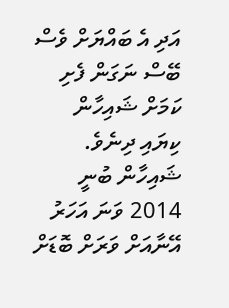އަދި އެ ބައްޔަށް ވެސް ބޭސް ނަގަން ފެށި ކަމަށް ޝައިހާން ކިޔައި ދިނެވެ.
ޝައިހާން ބުނީ 2014 ވަނަ އަހަރު އޭނާއަށް ވަރަށް ބޮޑަށް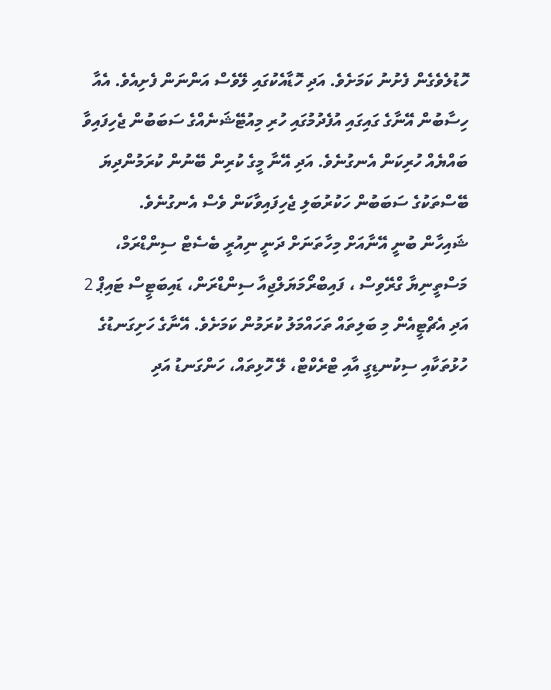ހޮޑުލެވެގެން ފެށުނު ކަމަށެވެ. އަދި ހޮޑާއެކުގައި ލޭވެސް އަންނަން ފެށިއެވެ. އެއާ ހިސާބުން އޭނާގެ ގައިގައި އުފެދުމުގައި ހުރި މިއުޓޭޝަނެއްގެ ސަބަބުން ޖެހިފައިވާ ބައްޔެއް ހުރިކަން އެނގުނެވެ. އަދި އޭނާ މީގެ ކުރިން ބޭނުން ކުރަމުންދިޔަ ބޭސްތަކުގެ ސަބަބުން ހަކުރުބަލި ޖެހިފައިވާކަން ވެސް އެނގުނެވެ.
ޝައިހާން ބުނީ އޭނާއަށް މިހާތަނަށް ދަނީ ނިއުރީ ބެސެޓް ސިންޑްރަމް، މަސްތީނިޔާ ގްރޭވިސް ، ފައިބްރޯމަޔަލްޖިއާ ސިންޑްރަން، ޑައިބަޓީސް ޓައިޕް 2 އަދި އެޗްޓީއެން މި ބަލިތައް ތަހައްމަލު ކުރަމުން ކަމަށެވެ. އޭނާގެ ހަށިގަނޑުގެ ހުޅުތަކާއި ސިކުނޑިގީ އާއި ޓްރެކްޓް، ލޭ ހޮޅިތައް، ހަންގަނޑު އަދި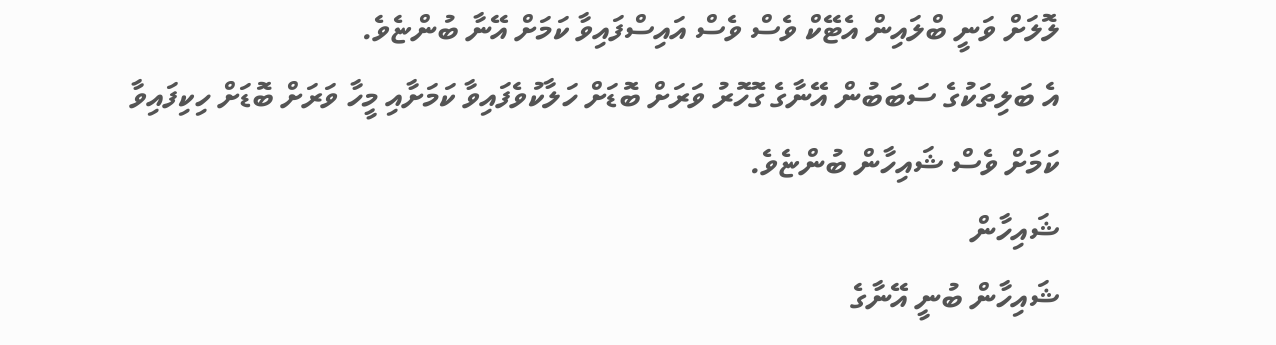ލޮލަށް ވަނީ ބްލައިން އެޓޭކް ވެސް ވެސް އައިސްފައިވާ ކަމަށް އޭނާ ބުންޏެވެ.
އެ ބަލިތަކުގެ ސަބަބުން އޭނާގެ ގޮހޮރު ވަރަށް ބޮޑަށް ހަލާކުވެފައިވާ ކަމަށާއި މީހާ ވަރަށް ބޮޑަށް ހިކިފައިވާ ކަމަށް ވެސް ޝައިހާން ބުންޏެވެ.
ޝައިހާން
ޝައިހާން ބުނީ އޭނާގެ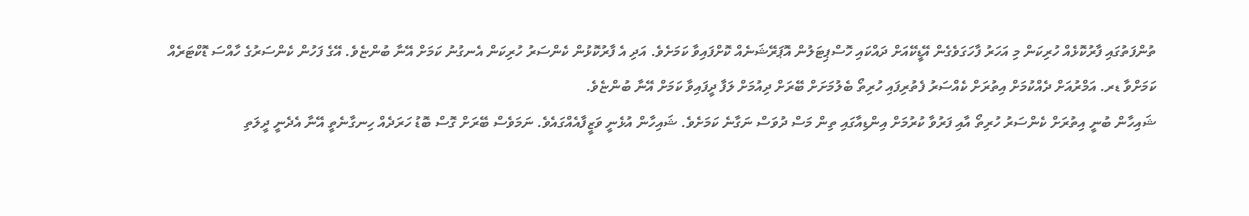ތުންފަތުގައި ފާރުކޮޅެއް ހުރިކަން މި އަހަރު ފާހަގަވެގެން އޭޑީކޭއަށް ދައްކައި ހޮސްޕިޓަލުން އޮޕަރޭޝަނެއް ކޮށްފައިވާ ކަމަށެވެ. އަދި އެ ފާރުކޮޅުން ކެންސަރު ހުރިކަން އެނގުނު ކަމަށް އޭނާ ބުންޏެވެ. އޭގެ ފަހުން ކެންސަރުގެ ހާއްސަ ޑޮކްޓަރެއް ކަމަށްވާ ޑރ. އަމްރުއަށް ދެއްކުމަށް އިތުރަށް ކެއްސަރު ފެތުރިފައި ހުރިތޯ ބެލުމަށަށް ބޭރަށް ދިއުމަށް ލަފާ ދީފައިވާ ކަމަށް އޭނާ ބުންޏެވެ.
ޝައިހާން ބުނީ އިތުރަށް ކެންސަރު ހުރިތޯ އާއި ފަރުވާ ކުރުމަށް އިންޑިއާގައި ތިން މަސް ދުވަސް ނަގާނެ ކަމަށެވެ. ޝައިހާން އުޅެނީ ވަޒީފާއެއްގައެވެ. ނަމަވެސް ބޭރަށް ގޮސް ބޮޑު ހަރަދެއް ހިނގާނެތީ އޭނާ އެދެނީ ދީލަތި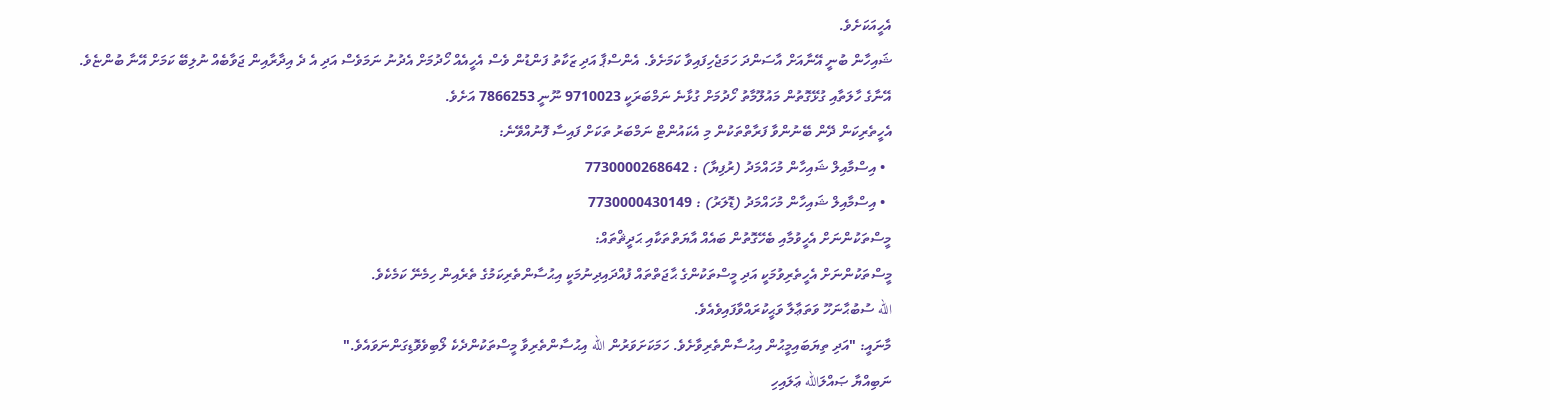އެހީއަކަށެވެ.
ޝައިހާން ބުނީ އޭނާއަށް އާސަންދަ ހަމަޖެހިފައިވާ ކަމަށެވެ. އެންސްޕާ އަދި ޒަކާތު ފަންޑުން ވެސް އެހީއެއް ހޯދުމަށް އެދުނު ނަމަވެސް އަދި އެ ދެ އިދާރާއިން ޖަވާބެއް ނުލިބޭ ކަމަށް އޭނާ ބުންޏެވެ.
އޭނާގެ ހާލަތާއި ގުޅޭގޮތުން މައުލޫމާތު ހޯދުމަށް ގުޅާނެ ނަމްބަރަކީ 9710023 ނޫނީ 7866253 އަށެވެ.
އެހީތެރިކަން ދޭން ބޭނުންވާ ފަރާތްތަކުން މި އެކައުންޓް ނަމްބަރު ތަކަށް ފައިސާ ފޮނުއްވޭނެ:
  • އިސްމާއިލް ޝައިހާން މުހައްމަދު (ރުފިޔާ) : 7730000268642
  • އިސްމާއިލް ޝައިހާން މުހައްމަދު (ޑޮލަރު) : 7730000430149
މީސްތަކުންނަށް އެހީވުމާއި ބެހޭގޮތުން ބައެއް އާޔަތްތަކާއި ޙަދީޘްތައް:
މީސްތަކުންނަށް އެހީތެރިވުމަކީ އަދި މީސްތަކުންގެ ޙާޖަތްތައް ފުއްދައިދިނުމަކީ އިޙުސާންތެރިކަމުގެ ތެރެއިން ހިމެނޭ ކަމެކެވެ.
الله ސުބުޙާނަހޫ ވަތަޢާލާ ވަޙީކުރައްވާފައިވެއެވެ.
މާނައީ: "އަދި ތިޔަބައިމީޙުން އިޙުސާންތެރިވާށެވެ. ހަމަކަށަވަރުން الله އިޙުސާންތެރިވާ މީސްތަކުންދެކެ ލޯބިވެވޮޑިގަންނަވައެވެ."
ނަބިއްޔާ ޞައްލަالله ޢަލައިހި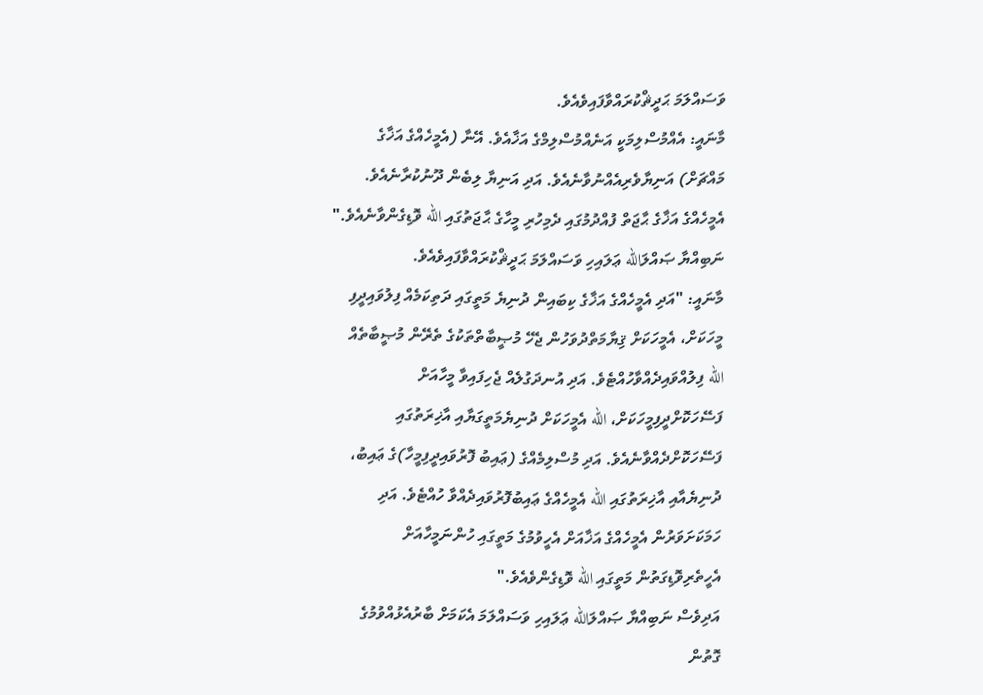ވަސައްލަމަ ޙަދީޘްކުރައްވާފައިވެއެވެ.
މާނައީ: އެއްމުސްލިމަކީ އަނެއްމުސްލިމްގެ އަޚާއެވެ. އޭނާ (އެމީހެއްގެ އަޚާގެ މައްޗަށް) އަނިޔާވެރިއެއްނުވާނެއެވެ. އަދި އަނިޔާ ލިބެން ދޫނުކުރާނެއެވެ. އެމީހެއްގެ އަޚާގެ ޙާޖަތް ފުއްދުމުގައި ދެމިހުރި މީހާގެ ޙާޖަތުގައި الله ވޮޑިގެންވާނެއެވެ."
ނަބިއްޔާ ޞައްލަالله ޢަލައިހި ވަސައްލަމަ ޙަދީޘްކުރައްވާފައިވެއެވެ.
މާނައީ: "އަދި އެމީހެއްގެ އަޚާގެ ކިބައިން ދުނިޔެ މަތީގައި ދަތިކަމެއް ފިލުވައިދީފި މީހަކަށް، އެމީހަކަށް ޤިޔާމަތްދުވަހުން ޖެހޭ މުޞީބާތްތަކުގެ ތެރޭން މުޞީބާތެއް الله ފިލުއްވައިދެއްވާހުއްޓެވެ. އަދި އުނދަގުލެއް ޖެހިފައިވާ މީހާއަށް ފަސޭހަކޮށްދީފިމީހަކަށް، الله އެމީހަކަށް ދުނިޔެމަތީގަޔާއި އާޚިރަތުގައި ފަސޭހަކޮށްދެއްވާނެއެވެ. އަދި މުސްލިމެއްގެ (ޢައިބު ފޮރުވައިދީފިމީހާ)ގެ ޢައިބު، ދުނިޔެއާއި އާޚިރަތުގައި الله އެމީހެއްގެ ޢައިބުފޮރުވައިދެއްވާ ހުއްޓެވެ. އަދި ހަމަކަށަވަރުން އެމީހެއްގެ އަޚާއަށް އެހީވުމުގެ މަތީގައި ހުންނަމީހާއަށް އެހީތެރިވޮޑިގަތުން މަތީގައި الله ވޮޑިގެންވެއެވެ."
އަދިވެސް ނަބިއްޔާ ޞައްލަالله ޢަލައިހި ވަސައްލަމަ އެކަމަށް ބާރުއެޅުއްވުމުގެ ގޮތުން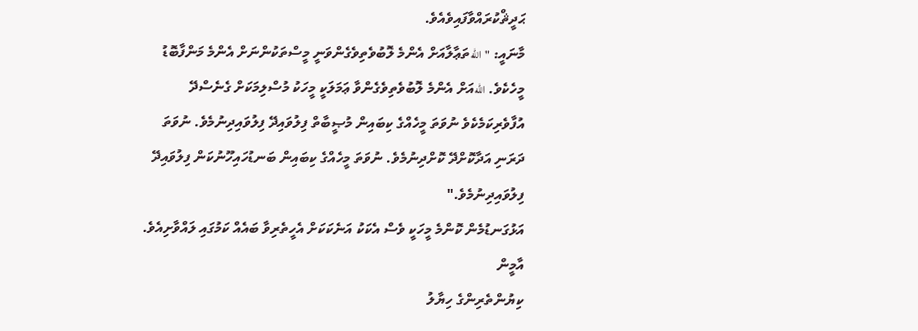ޙަދީޘްކުރައްވާފައިވެއެވެ.
މާނައީ: "اللهތަޢާލާއަށް އެންމެ ލޮބުވެތިވެގެންވަނީ މީސްތަކުންނަށް އެންމެ މަންފާބޮޑު މީހެކެވެ. اللهއަށް އެންމެ ލޮބުވެތިވެގެންވާ ޢަމަލަކީ މީހަކު މުސްލިމަކަށް ގެނެސްދޭ އުފާވެރިކަމެކެވެ ނުވަތަ މީހެއްގެ ކިބައިން މުޞީބާތް ފިލުވައިދޭ ފިލުވައިދިނުމެވެ. ނުވަތަ ދަރަނި އަދާކޮށްދޭ ކޮށްދިނުމެވެ. ނުވަތަ މީހެއްގެ ކިބައިން ބަނޑުހައިހޫނުކަން ފިލުވައިދޭ ފިލުވައިދިނުމެވެ."
އަޅުގަނޑުމެން ކޮންމެ މީހަކީ ވެސް އެކަކު އަނެކަކަށް އެހީތެރިވާ ބައެއް ކަމުގައި ލައްވާށިއެވެ. އާމީން
ކިޔުންތެރިންގެ ހިޔާލު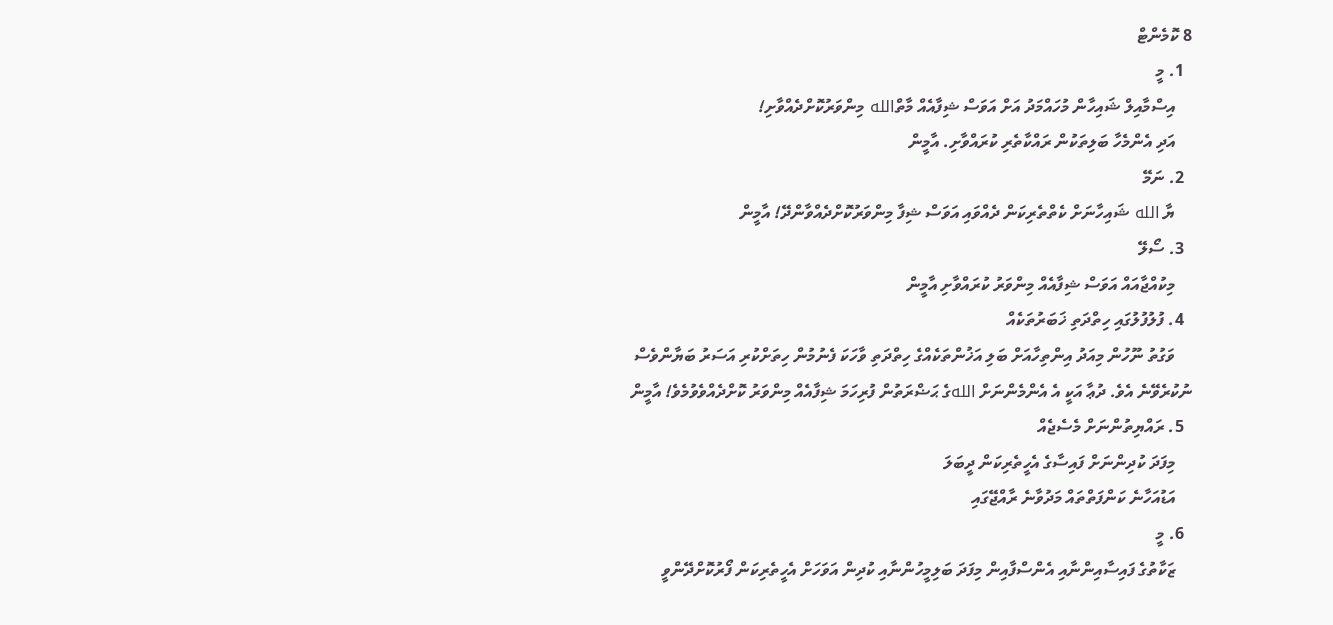8 ކޮމެންޓް
  1. މީ
    އިސްމާއިލް ޝައިހާން މުހައްމަދު އަށް އަވަސް ޝިފާއެއް މާތްالله މިންވަރުކޮށްދެއްވާށި!
    އަދި އެންމެހާ ބަލިތަކުން ރައްކާތެރި ކުރައްވާށި. އާމީން
  2. ނަމޭ
    ޔާ الله ޝައިހާނަށް ކެތްތެރިކަން ދެއްވައި އަވަސް ޝިފާ މިންވަރުކޮށްދެއްވާންދޭ! އާމީން
  3. ސޯލޭ
    މިކުއްޖާއައް އަވަސް ޝިފާއެއް މިންވަރު ކުރައްވާށި އާމީން
  4. ފުލުފުލުގައި ހިތްދަތި ޚަބަރުތަކެއް
    ވަގުތު ނޫހުން މިއަދު އިންތިހާއަށް ބަލި އަޚުންތަކެއްގެ ހިތްދަތި ވާހަކަ ފެނުމުން ހިތަށްކުރި އަސަރު ބަޔާންވެސް ނުކުރެވޭނެ އެވެ. ދުޢާ އަކީ އެ އެންމެންނަށް اللهގެ ޙަޟްރަތުން ފުރިހަމަ ޝިފާއެއް މިންވަރު ކޮށްދެއްވެވުމެވެ! އާމީން
  5. ރައްޔިތުންނަށް މެސެޖެއް
    މިފަދަ ކުދިންނަށް ފައިސާގެ އެހީތެރިކަން ދީބަލަ
    އަޑުއަހާނެ ކަންފަތްތައް މަދުވާނެ ރާއްޖޭގައި
  6. މީ
    ޒަކާތުގެ ފައިސާއިންނާއި އެންސްފާއިން މިފަދަ ބަލިމީހުންނާއި ކުދިން އަވަހަށް އެހީތެރިކަން ފޯރުކޮށްދޭންވީ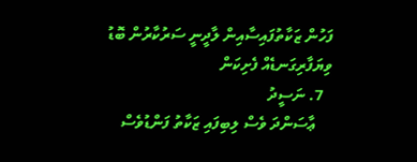ފަހުން ޒަކާތުފައިސާއިން ލާދީނީ ސަރުކާރުން ބޮޑު ވިޔަފާރިގަނޑެއް ފެށިކަން
  7. ނަސީދު
    ޢާސަންދަ ވެސް ލިބިފައި ޒަކާތު ފަންޑުވެސް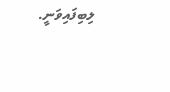ލިބިފައިވަނީ.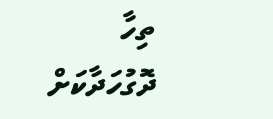ތިހާ ދޮގުހަދާކަށް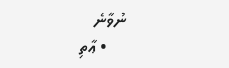ނުވާނެ
    • ޢާތި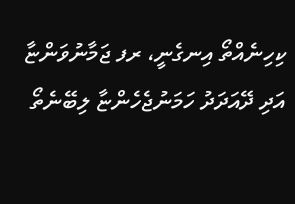ކިހިނެއްތޯ އިނގެނީ، ރފ ޖަމާނުވަންޏާ އަދި ދޭއަދަދު ހަމަނުޖެހެންޏާ ލިބޭނެތޯ